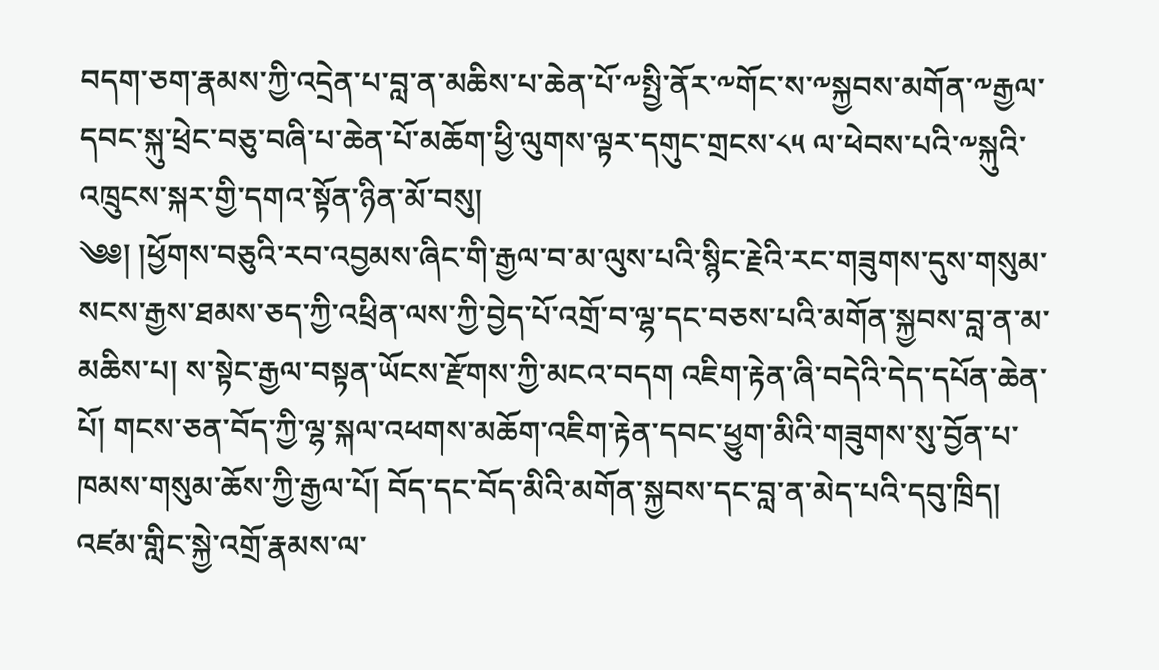བདག་ཅག་རྣམས་ཀྱི་འདྲེན་པ་བླ་ན་མཆིས་པ་ཆེན་པོ་༸སྤྱི་ནོར་༸གོང་ས་༸སྐྱབས་མགོན་༸རྒྱལ་དབང་སྐུ་ཕྲེང་བཅུ་བཞི་པ་ཆེན་པོ་མཆོག་ཕྱི་ལུགས་ལྟར་དགུང་གྲངས་༨༥ ལ་ཕེབས་པའི་༸སྐུའི་འཁྲུངས་སྐར་གྱི་དགའ་སྟོན་ཉིན་མོ་བསུ།
༄༅། །ཕྱོགས་བཅུའི་རབ་འབྱམས་ཞིང་གི་རྒྱལ་བ་མ་ལུས་པའི་སྙིང་རྗེའི་རང་གཟུགས་དུས་གསུམ་སངས་རྒྱས་ཐམས་ཅད་ཀྱི་འཕྲིན་ལས་ཀྱི་བྱེད་པོ་འགྲོ་བ་ལྷ་དང་བཅས་པའི་མགོན་སྐྱབས་བླ་ན་མ་མཆིས་པ། ས་སྟེང་རྒྱལ་བསྟན་ཡོངས་རྫོགས་ཀྱི་མངའ་བདག འཇིག་རྟེན་ཞི་བདེའི་དེད་དཔོན་ཆེན་པོ། གངས་ཅན་བོད་ཀྱི་ལྷ་སྐལ་འཕགས་མཆོག་འཇིག་རྟེན་དབང་ཕྱུག་མིའི་གཟུགས་སུ་བྱོན་པ་ཁམས་གསུམ་ཆོས་ཀྱི་རྒྱལ་པོ། བོད་དང་བོད་མིའི་མགོན་སྐྱབས་དང་བླ་ན་མེད་པའི་དབུ་ཁྲིད། འཛམ་གླིང་སྐྱེ་འགྲོ་རྣམས་ལ་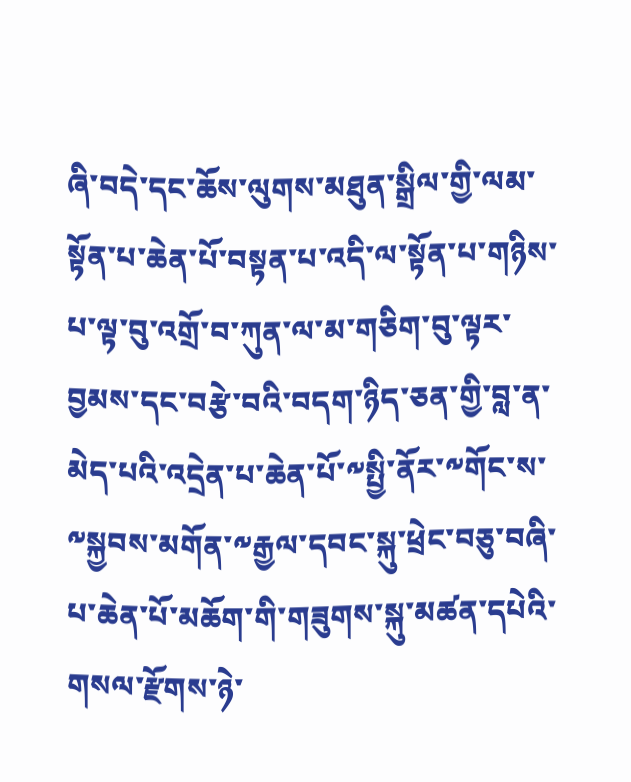ཞི་བདེ་དང་ཆོས་ལུགས་མཐུན་སྒྲིལ་གྱི་ལམ་སྟོན་པ་ཆེན་པོ་བསྟན་པ་འདི་ལ་སྟོན་པ་གཉིས་པ་ལྟ་བུ་འགྲོ་བ་ཀུན་ལ་མ་གཅིག་བུ་ལྟར་བྱམས་དང་བརྩེ་བའི་བདག་ཉིད་ཅན་གྱི་བླ་ན་མེད་པའི་འདྲེན་པ་ཆེན་པོ་༸སྤྱི་ནོར་༸གོང་ས་༸སྐྱབས་མགོན་༸རྒྱལ་དབང་སྐུ་ཕྲེང་བཅུ་བཞི་པ་ཆེན་པོ་མཆོག་གི་གཟུགས་སྐུ་མཚན་དཔེའི་གསལ་རྫོགས་ཉེ་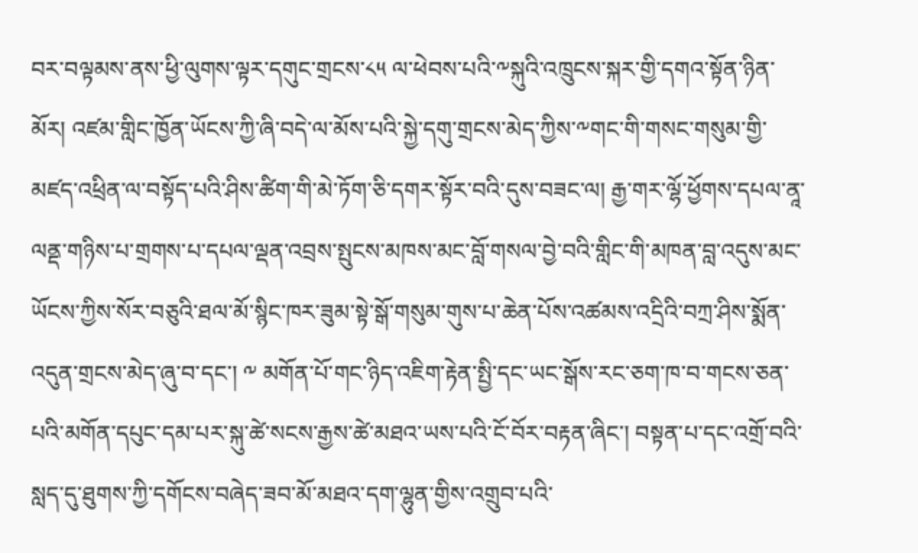བར་བལྟམས་ནས་ཕྱི་ལུགས་ལྟར་དགུང་གྲངས་༨༥ ལ་ཕེབས་པའི་༸སྐུའི་འཁྲུངས་སྐར་གྱི་དགའ་སྟོན་ཉིན་མོར། འཛམ་གླིང་ཁྱོན་ཡོངས་ཀྱི་ཞི་བདེ་ལ་མོས་པའི་སྐྱེ་དགུ་གྲངས་མེད་ཀྱིས་༸གང་གི་གསང་གསུམ་གྱི་མཛད་འཕྲིན་ལ་བསྟོད་པའི་ཤིས་ཚིག་གི་མེ་ཏོག་ཅི་དགར་སྟོར་བའི་དུས་བཟང་ལ། རྒྱ་གར་ལྷོ་ཕྱོགས་དཔལ་ནཱ་ལནྡ་གཉིས་པ་གྲགས་པ་དཔལ་ལྡན་འབྲས་སྤུངས་མཁས་མང་བློ་གསལ་བྱེ་བའི་གླིང་གི་མཁན་བླ་འདུས་མང་ཡོངས་ཀྱིས་སོར་བཅུའི་ཐལ་མོ་སྙིང་ཁར་ཟུམ་སྟེ་སྒོ་གསུམ་གུས་པ་ཆེན་པོས་འཚམས་འདྲིའི་བཀྲ་ཤིས་སྨོན་འདུན་གྲངས་མེད་ཞུ་བ་དང་། ༸ མགོན་པོ་གང་ཉིད་འཇིག་རྟེན་སྤྱི་དང་ཡང་སྒོས་རང་ཅག་ཁ་བ་གངས་ཅན་པའི་མགོན་དཔུང་དམ་པར་སྐུ་ཚེ་སངས་རྒྱས་ཚེ་མཐའ་ཡས་པའི་ངོ་བོར་བརྟན་ཞིང་། བསྟན་པ་དང་འགྲོ་བའི་སླད་དུ་ཐུགས་ཀྱི་དགོངས་བཞེད་ཟབ་མོ་མཐའ་དག་ལྷུན་གྱིས་འགྲུབ་པའི་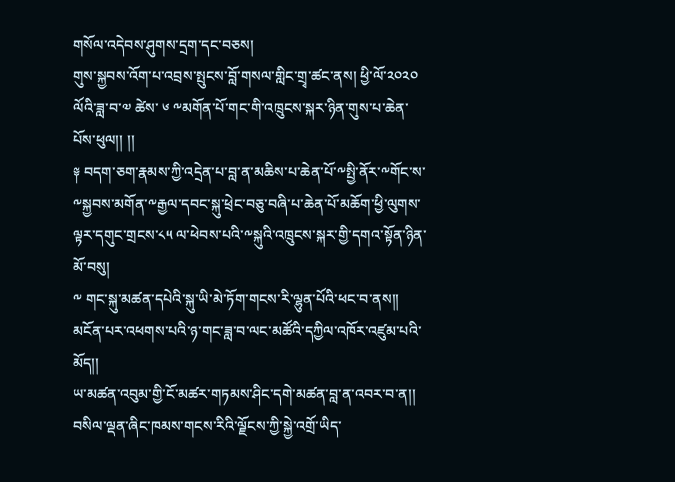གསོལ་འདེབས་ཤུགས་དྲག་དང་བཅས།
གུས་སྐྱབས་འོག་པ་འབྲས་སྤུངས་བློ་གསལ་གླིང་གྲྭ་ཚང་ནས། ཕྱི་ལོ་༢༠༢༠ ལོའི་ཟླ་བ་༧ ཚེས་ ༦ ༸མགོན་པོ་གང་གི་འཁྲུངས་སྐར་ཉིན་གུས་པ་ཆེན་པོས་ཕུལ།། །།
༈ བདག་ཅག་རྣམས་ཀྱི་འདྲེན་པ་བླ་ན་མཆིས་པ་ཆེན་པོ་༸སྤྱི་ནོར་༸གོང་ས་༸སྐྱབས་མགོན་༸རྒྱལ་དབང་སྐུ་ཕྲེང་བཅུ་བཞི་པ་ཆེན་པོ་མཆོག་ཕྱི་ལུགས་ལྟར་དགུང་གྲངས་༨༥ ལ་ཕེབས་པའི་༸སྐུའི་འཁྲུངས་སྐར་གྱི་དགའ་སྟོན་ཉིན་མོ་བསུ།
༸ གང་སྐུ་མཚན་དཔེའི་སྐུ་ཡི་མེ་ཏོག་གངས་རི་ལྷུན་པོའི་ཕང་བ་ནས།།
མངོན་པར་འཕགས་པའི་ཉ་གང་ཟླ་བ་ལང་མཚོའི་དཀྱིལ་འཁོར་འཛུམ་པའི་མོད།།
ཡ་མཚན་འབུམ་གྱི་ངོ་མཚར་གཏམས་ཤིང་དགེ་མཚན་བླ་ན་འབར་བ་ན།།
བསིལ་ལྡན་ཞིང་ཁམས་གངས་རིའི་ལྗོངས་ཀྱི་སྐྱེ་འགྲོ་ཡིད་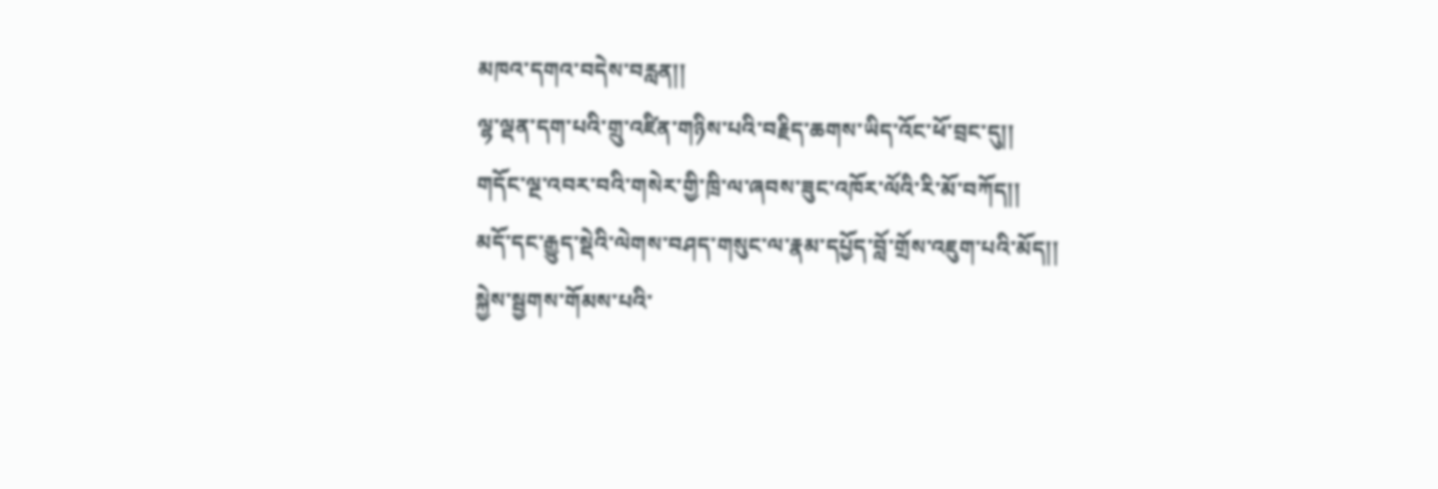མཁའ་དགའ་བདེས་བརླན།།
ལྷ་ལྡན་དག་པའི་གྲུ་འཛིན་གཉིས་པའི་བརྗིད་ཆགས་ཡིད་འོང་ཕོ་བྲང་དུ།།
གདོང་ལྔ་འབར་བའི་གསེར་གྱི་ཁྲི་ལ་ཞབས་ཟུང་འཁོར་ལོའི་རི་མོ་བཀོད།།
མདོ་དང་རྒྱུད་སྡེའི་ལེགས་བཤད་གསུང་ལ་རྣམ་དཔྱོད་བློ་གྲོས་འཇུག་པའི་མོད།།
སྐྱེས་སྦྱགས་གོམས་པའི་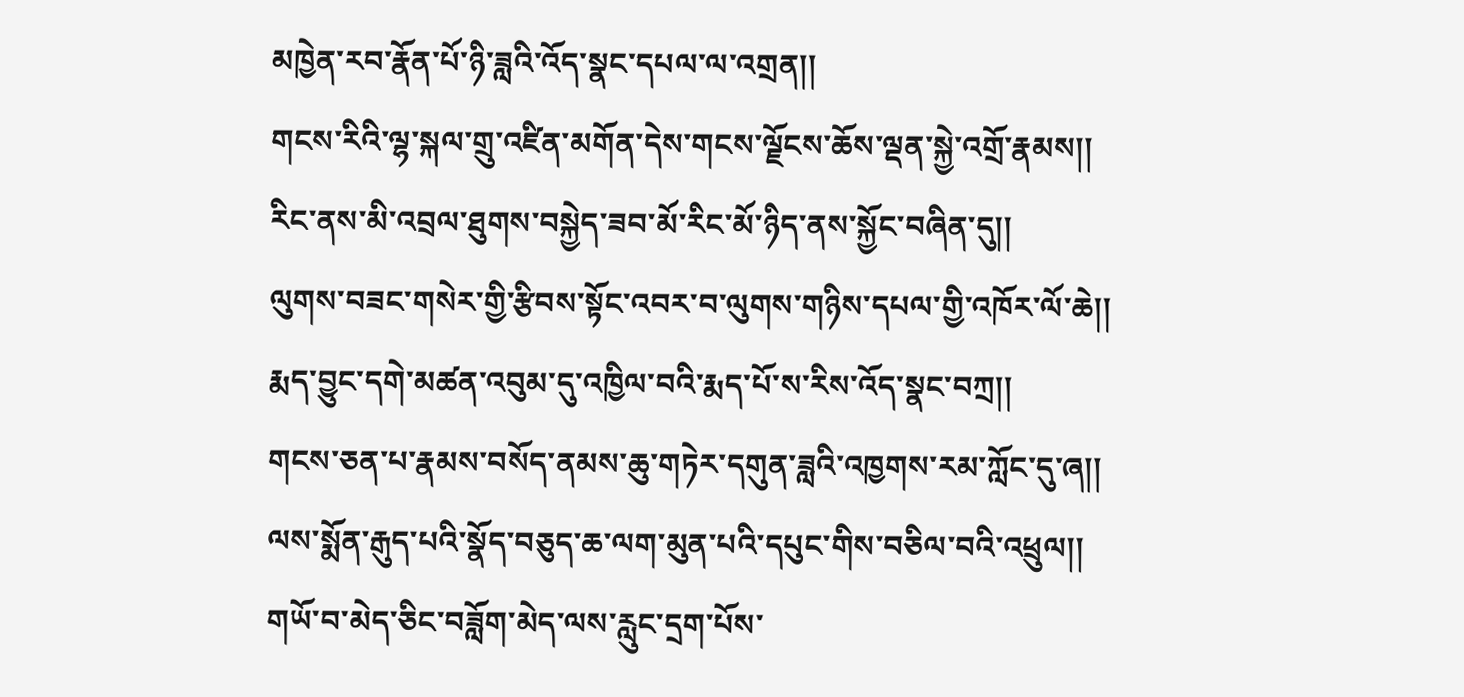མཁྱེན་རབ་རྣོན་པོ་ཉི་ཟླའི་འོད་སྣང་དཔལ་ལ་འགྲན།།
གངས་རིའི་ལྷ་སྐལ་གྲུ་འཛིན་མགོན་དེས་གངས་ལྗོངས་ཆོས་ལྡན་སྐྱེ་འགྲོ་རྣམས།།
རིང་ནས་མི་འབྲལ་ཐུགས་བསྐྱེད་ཟབ་མོ་རིང་མོ་ཉིད་ནས་སྐྱོང་བཞིན་དུ།།
ལུགས་བཟང་གསེར་གྱི་རྩིབས་སྟོང་འབར་བ་ལུགས་གཉིས་དཔལ་གྱི་འཁོར་ལོ་ཆེ།།
རྨད་བྱུང་དགེ་མཚན་འབུམ་དུ་འཁྱིལ་བའི་རྨད་པོ་ས་རིས་འོད་སྣང་བཀྲ།།
གངས་ཅན་པ་རྣམས་བསོད་ནམས་ཆུ་གཏེར་དགུན་ཟླའི་འཁྱགས་རམ་ཀློང་དུ་ཞ།།
ལས་སྨོན་རྒུད་པའི་སྣོད་བཅུད་ཆ་ལག་མུན་པའི་དཔུང་གིས་བཅིལ་བའི་འཕྲུལ།།
གཡོ་བ་མེད་ཅིང་བཟློག་མེད་ལས་རླུང་དྲག་པོས་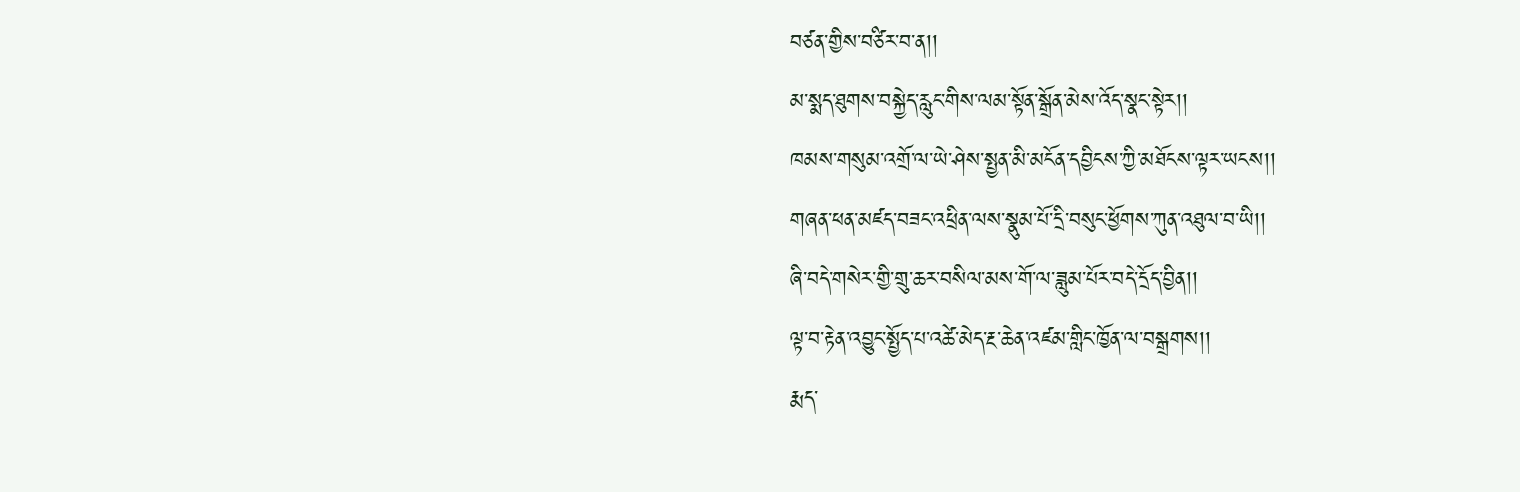བཙན་གྱིས་བཙིར་བ་ན།།
མ་སྨད་ཐུགས་བསྐྱེད་རླུང་གིས་ལམ་སྟོན་སྒྲོན་མེས་འོད་སྣང་སྟེར།།
ཁམས་གསུམ་འགྲོ་ལ་ཡེ་ཤེས་སྤྱན་མི་མངོན་དབྱིངས་ཀྱི་མཐོངས་ལྟར་ཡངས།།
གཞན་ཕན་མཛད་བཟང་འཕྲིན་ལས་སྣུམ་པོ་དྲི་བསུང་ཕྱོགས་ཀུན་འཐུལ་བ་ཡི།།
ཞི་བདེ་གསེར་གྱི་གྲུ་ཆར་བསིལ་མས་གོ་ལ་ཟླུམ་པོར་བདེ་དྲོད་བྱིན།།
ལྟ་བ་རྟེན་འབྱུང་སྤྱོད་པ་འཚེ་མེད་རྔ་ཆེན་འཛམ་གླིང་ཁྱོན་ལ་བསྒྲགས།།
རྨད་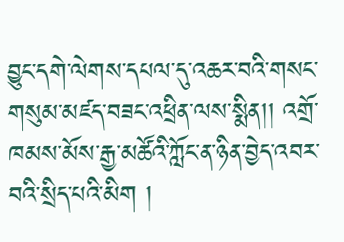བྱུང་དགེ་ལེགས་དཔལ་དུ་འཆར་བའི་གསང་གསུམ་མཛད་བཟང་འཕྲིན་ལས་སྨིན།། འགྲོ་ཁམས་མོས་རྒྱ་མཚོའི་ཀློང་ན་ཉིན་བྱེད་འབར་བའི་སྲིད་པའི་མིག །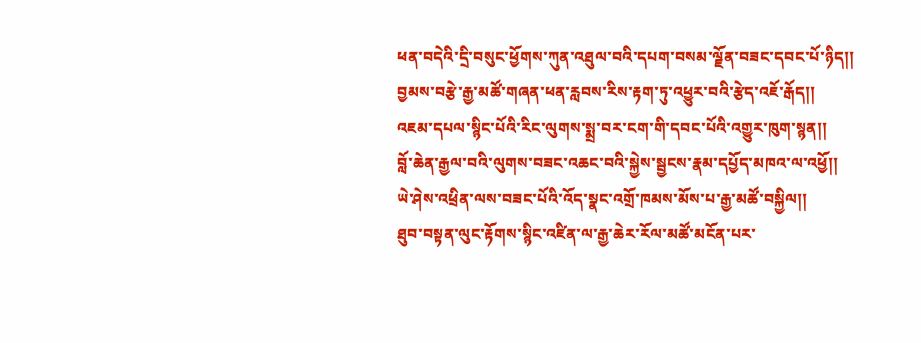ཕན་བདེའི་དྲི་བསུང་ཕྱོགས་ཀུན་འཐུལ་བའི་དཔག་བསམ་ལྗོན་བཟང་དབང་པོ་ཉིད།། བྱམས་བརྩེ་རྒྱ་མཚོ་གཞན་ཕན་རླབས་རིས་རྟག་ཏུ་འཕྱུར་བའི་རྩེད་འཇོ་རྒོད།།
འཇམ་དཔལ་སྙིང་པོའི་རིང་ལུགས་སྨྲ་བར་ངག་གི་དབང་པོའི་འགྱུར་ཁུག་སྙན།།
བློ་ཆེན་རྒྱལ་བའི་ལུགས་བཟང་འཆང་བའི་སྐྱེས་སྦྱངས་རྣམ་དཔྱོད་མཁའ་ལ་འཕྱོ།།
ཡེ་ཤེས་འཕྲིན་ལས་བཟང་པོའི་འོད་སྣང་འགྲོ་ཁམས་མོས་པ་རྒྱ་མཚོ་བསྐྱིལ།།
ཐུབ་བསྟན་ལུང་རྟོགས་སྙིང་འཛིན་ལ་རྒྱ་ཆེར་རོལ་མཚོ་མངོན་པར་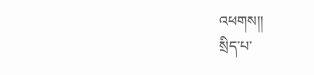འཕགས།།
སྲིད་པ་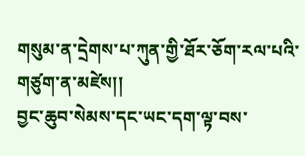གསུམ་ན་དྲེགས་པ་ཀུན་གྱི་ཐོར་ཅོག་རལ་པའི་གཙུག་ན་མཛེས།།
བྱང་ཆུབ་སེམས་དང་ཡང་དག་ལྟ་བས་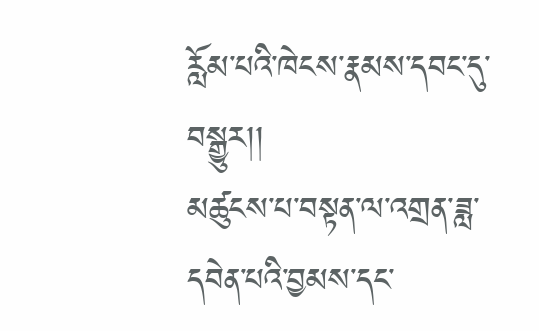རློམ་པའི་ཁེངས་རྣམས་དབང་དུ་བསྒྱུར།།
མཚུངས་པ་བསྟན་ལ་འགྲན་ཟླ་དབེན་པའི་བྱམས་དང་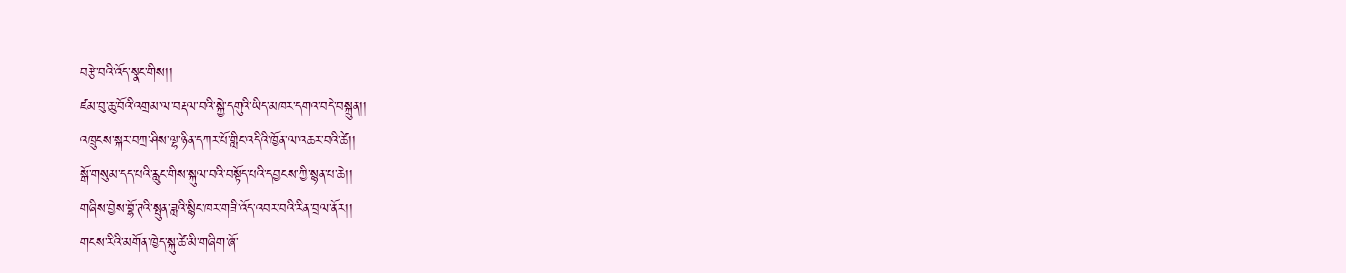བརྩེ་བའི་འོད་སྣང་གིས།།
ཛམ་བུ་ཆུ་བོའི་འགྲམ་ལ་བརྡལ་བའི་སྐྱེ་དགུའི་ཡིད་མཁར་དགའ་བདེ་བསྐྲུན།།
འཁྲུངས་སྐར་བཀྲ་ཤིས་ལྷ་ཉིན་དཀར་པོ་གླིང་འདིའི་ཁྱོན་ལ་འཆར་བའི་ཚེ།།
སྒོ་གསུམ་དད་པའི་རླུང་གིས་སྐུལ་བའི་བསྟོད་པའི་དབྱངས་ཀྱི་སྙན་པ་ཆེ།།
གཞིས་བྱེས་བྷོ་ཊའི་སྤུན་ཟླའི་སྙིང་ཁར་གཟི་འོད་འབར་བའི་རིན་བྲལ་ནོར།།
གངས་རིའི་མགོན་ཁྱེད་སྐུ་ཚེ་མི་གཞིག་ཞོ་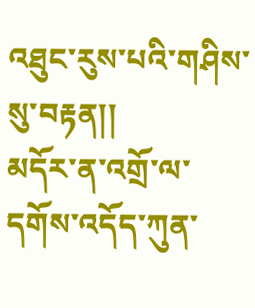འཐུང་རུས་པའི་གཤིས་སུ་བརྟན།།
མདོར་ན་འགྲོ་ལ་དགོས་འདོད་ཀུན་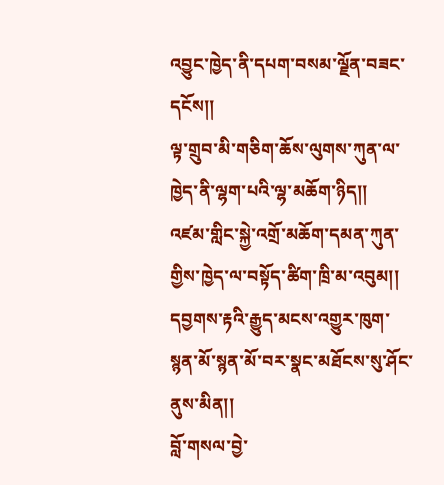འབྱུང་ཁྱེད་ནི་དཔག་བསམ་ལྗོན་བཟང་དངོས།།
ལྟ་གྲུབ་མི་གཅིག་ཆོས་ལུགས་ཀུན་ལ་ཁྱེད་ནི་ལྷག་པའི་ལྷ་མཆོག་ཉིད།།
འཛམ་གླིང་སྐྱེ་འགྲོ་མཆོག་དམན་ཀུན་གྱིས་ཁྱེད་ལ་བསྟོད་ཚིག་ཁྲི་མ་འབུམ།།
དབྱགས་རྟའི་རྒྱུད་མངས་འགྱུར་ཁུག་སྙན་མོ་སྙན་མོ་བར་སྣང་མཐོངས་སུ་ཤོང་ནུས་མིན།།
བློ་གསལ་བྱེ་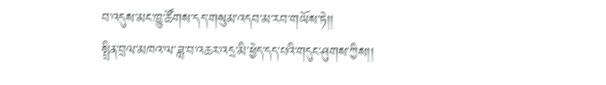བ་འདུས་མང་ཁྱུ་ཚོགས་དད་གསུམ་འདབ་མ་རབ་གཡོས་ཏེ།།
སྤྲིན་བྲལ་མཁའ་ལ་ཟླ་བ་འཆར་འདྲ་མི་ཕྱེད་དད་པའི་གདུང་ཤུགས་ཀྱིས།།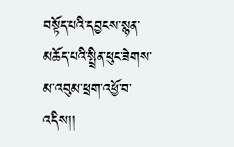བསྟོད་པའི་དབྱངས་སྙན་མཆོད་པའི་སྤྲིན་ཕུང་ཟེགས་མ་འབུམ་ཕྲག་འཕྱོ་བ་འདིས།།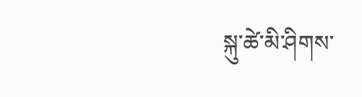སྐུ་ཚེ་མི་ཤིགས་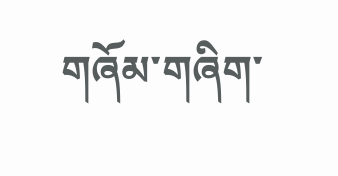གཞོམ་གཞིག་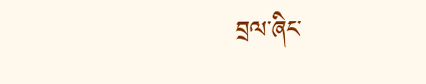བྲལ་ཞིང་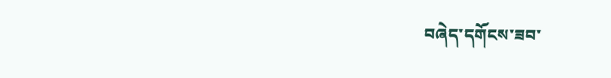བཞེད་དགོངས་ཟབ་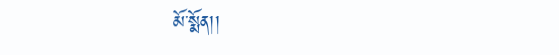མོ་སྨོན།།